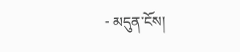- མདུན་ངོས།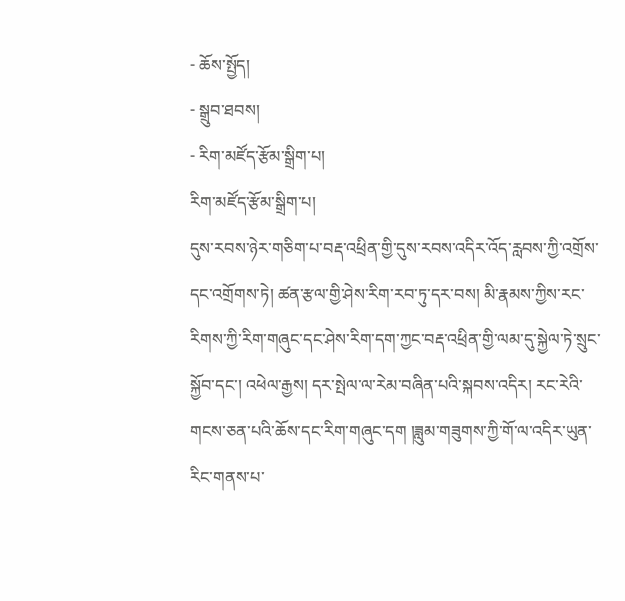- ཆོས་སྤྱོད།
- སྒྲུབ་ཐབས།
- རིག་མཛོད་རྩོམ་སྒྲིག་པ།
རིག་མཛོད་རྩོམ་སྒྲིག་པ།
དུས་རབས་ཉེར་གཅིག་པ་བརྡ་འཕྲིན་གྱི་དུས་རབས་འདིར་འོད་རླབས་ཀྱི་འགྲོས་དང་འགྲོགས་ཏེ། ཚན་རྩལ་གྱི་ཤེས་རིག་རབ་ཏུ་དར་བས། མི་རྣམས་ཀྱིས་རང་རིགས་ཀྱི་རིག་གཞུང་དང་ཤེས་རིག་དག་ཀྱང་བརྡ་འཕྲིན་གྱི་ལམ་དུ་སྐྱེལ་ཏེ་སྲུང་སྐྱོབ་དང་། འཕེལ་རྒྱས། དར་སྤེལ་ལ་རེམ་བཞིན་པའི་སྐབས་འདིར། རང་རེའི་གངས་ཅན་པའི་ཆོས་དང་རིག་གཞུང་དག །ཟླུམ་གཟུགས་ཀྱི་གོ་ལ་འདིར་ཡུན་རིང་གནས་པ་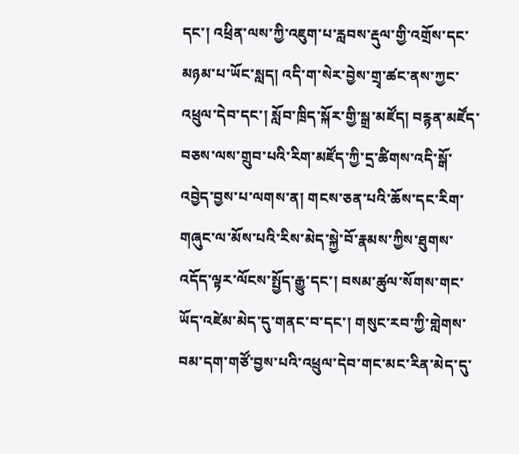དང་། འཕྲིན་ལས་ཀྱི་འཇུག་པ་རླབས་རྡུལ་གྱི་འགྲོས་དང་མཉམ་པ་ཡོང་སླད། འདི་ག་སེར་བྱེས་གྲྭ་ཚང་ནས་ཀྱང་འཕྲུལ་དེབ་དང་། སློབ་ཁྲིད་སྐོར་གྱི་སྒྲ་མཛོད། བརྙན་མཛོད་བཅས་ལས་གྲུབ་པའི་རིག་མཛོད་ཀྱི་དྲ་ཚིགས་འདི་སྒོ་འབྱེད་བྱས་པ་ལགས་ན། གངས་ཅན་པའི་ཆོས་དང་རིག་གཞུང་ལ་མོས་པའི་རིས་མེད་སྐྱེ་བོ་རྣམས་ཀྱིས་ཐུགས་འདོད་ལྟར་ལོངས་སྤྱོད་རྒྱུ་དང་། བསམ་ཚུལ་སོགས་གང་ཡོད་འཛེམ་མེད་དུ་གནང་བ་དང་། གསུང་རབ་ཀྱི་གླེགས་བམ་དག་གཙོ་བྱས་པའི་འཕྲུལ་དེབ་གང་མང་རིན་མེད་དུ་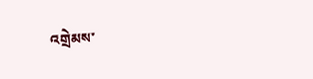འགྲེམས་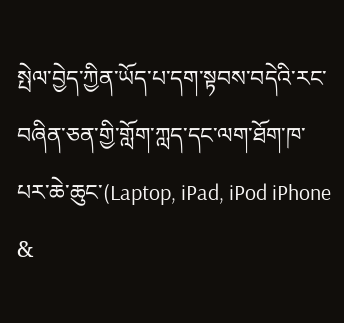སྤེལ་བྱེད་ཀྱིན་ཡོད་པ་དག་སྟབས་བདེའི་རང་བཞིན་ཅན་གྱི་གློག་ཀླད་དང་ལག་ཐོག་ཁ་པར་ཆེ་ཆུང་(Laptop, iPad, iPod iPhone &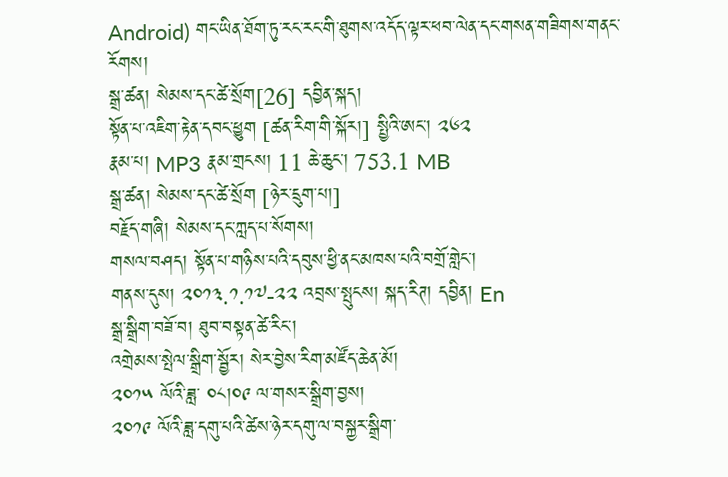Android) གང་ཡིན་ཐོག་ཏུ་རང་རང་གི་ཐུགས་འདོད་ལྟར་ཕབ་ལེན་དང་གསན་གཟིགས་གནང་རོགས།
སྒྲ་ཚན། སེམས་དང་ཚེ་སྲོག[26] དབྱིན་སྐད།
སྟོན་པ་འཇིག་རྟེན་དབང་ཕྱུག [ཚན་རིག་གི་སྐོར།] སྤྱིའི་ཨང་། ༢༦༢
རྣམ་པ། MP3 རྣམ་གྲངས། 11 ཆེ་ཆུང་། 753.1 MB
སྒྲ་ཚན། སེམས་དང་ཚེ་སྲོག [ཉེར་དྲུག་པ།]
བརྗོད་གཞི། སེམས་དང་ཀླད་པ་སོགས།
གསལ་བཤད། སྟོན་པ་གཉིས་པའི་དབུས་ཕྱི་ནང་མཁས་པའི་བགྲོ་གླེང་།
གནས་དུས། ༢༠༡༣.༡.༡༧-༢༢ འབྲས་སྤུངས། སྐད་རིཊ། དབྱིན། En
སྒྲ་སྒྲིག་བཟོ་བ། ཐུབ་བསྟན་ཚེ་རིང་།
འགྲེམས་སྤེལ་སྒྲིག་སྦྱོར། སེར་བྱེས་རིག་མཛོད་ཆེན་མོ།
༢༠༡༥ ལོའི་ཟླ་ ༠༨།༠༩ ལ་གསར་སྒྲིག་བྱས།
༢༠༡༩ ལོའི་ཟླ་དགུ་པའི་ཚེས་ཉེར་དགུ་ལ་བསྐྱར་སྒྲིག་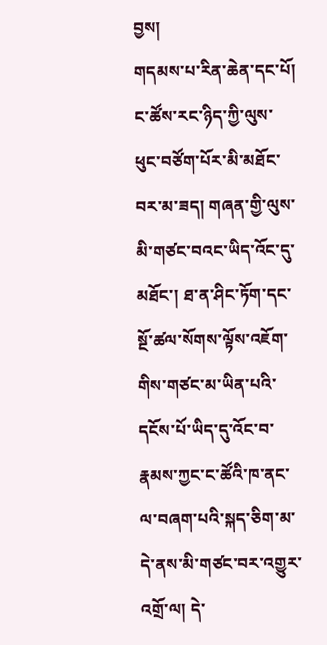བྱས།
གདམས་པ་རིན་ཆེན་དང་པོ། ང་ཚོས་རང་ཉིད་ཀྱི་ལུས་ཕུང་བཙོག་པོར་མི་མཐོང་བར་མ་ཟད། གཞན་གྱི་ལུས་མི་གཙང་བའང་ཡིད་འོང་དུ་མཐོང་། ཐ་ན་ཤིང་ཏོག་དང་སྔོ་ཚལ་སོགས་ལྟོས་འཇོག་གིས་གཙང་མ་ཡིན་པའི་དངོས་པོ་ཡིད་དུ་འོང་བ་རྣམས་ཀྱང་ང་ཚོའི་ཁ་ནང་ལ་བཞག་པའི་སྐད་ཅིག་མ་དེ་ནས་མི་གཙང་བར་འགྱུར་འགྲོ་ལ། དེ་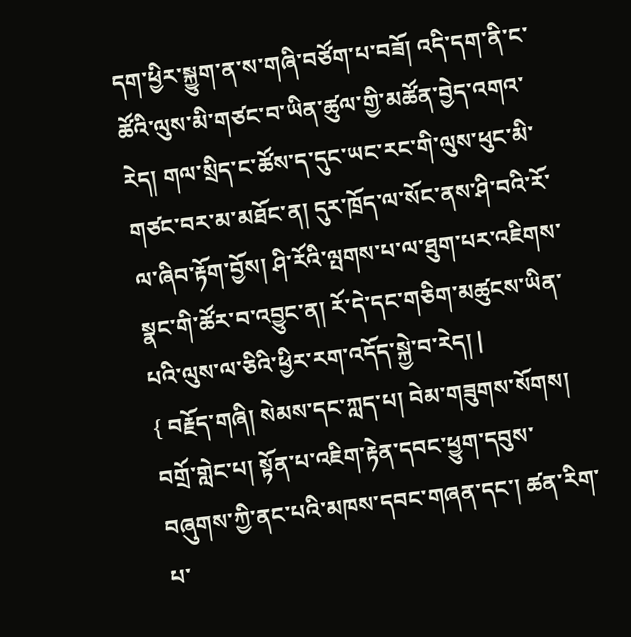དག་ཕྱིར་སྐྱུག་ན་ས་གཞི་བཙོག་པ་བཟོ། འདི་དག་ནི་ང་ཚོའི་ལུས་མི་གཙང་བ་ཡིན་ཚུལ་གྱི་མཚོན་བྱེད་འགའ་རེད། གལ་སྲིད་ང་ཚོས་ད་དུང་ཡང་རང་གི་ལུས་ཕུང་མི་གཙང་བར་མ་མཐོང་ན། དུར་ཁྲོད་ལ་སོང་ནས་ཤི་བའི་རོ་ལ་ཞིབ་རྟོག་བྱོས། ཤི་རོའི་ལྤགས་པ་ལ་ཐུག་པར་འཇིགས་སྣང་གི་ཚོར་བ་འབྱུང་ན། རོ་དེ་དང་གཅིག་མཚུངས་ཡིན་པའི་ལུས་ལ་ཅིའི་ཕྱིར་རག་འདོད་སྐྱེ་བ་རེད། |
{ བརྗོད་གཞི། སེམས་དང་ཀླད་པ། བེམ་གཟུགས་སོགས། བགྲོ་གླེང་པ། སྟོན་པ་འཇིག་རྟེན་དབང་ཕྱུག་དབུས་བཞུགས་ཀྱི་ནང་པའི་མཁས་དབང་གཞན་དང་། ཚན་རིག་པ་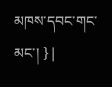མཁས་དབང་གང་མང་། } |